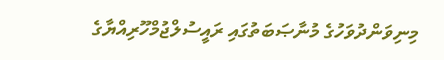މިނިވަންދުވަހުގެ މުނާޞަބަތުގައި ރައީސުލްޖުމްހޫރިއްޔާގެ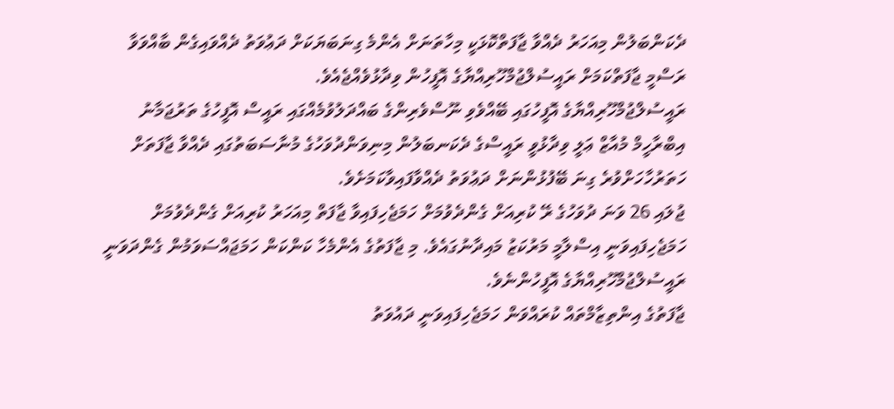ދެކަންބަލުން މިއަހަރު ދެއްވާ ޖާފަތްކޮޅަކީ މިހާތަނަށް އެންމެ ގިނަބަޔަކަށް ދަޢުވަތު ދެއްވައިގެން ބާއްވަވާ ރަސްމީ ޖާފަތްކަމަށް ރައީސުލްޖުމްހޫރިއްޔާގެ އޮފީހުން ވިދާޅުވެއްޖެއެވެ.
ރައީސުލްޖުމްހޫރިއްޔާގެ އޮފީހުގައި ބޭއްވެވި ނޫސްވެރިންގެ ބައްދަލުވުމެއްގައި ރައީސް އޮފީހުގެ ތަރުޖަމާނު އިބްރާހީމް މުއާޒް ޢަލީ ވިދާޅުވީ ރައީސްގެ ދެކަނބަލުން މިނިވަންދުވަހުގެ މުނާސަބަތުގައި ދެއްވާ ޖާފަތަށް ހަތަރުހާހަށްވުރެ ގިނަ ބޭފުޅުންނަށް ދަޢުވަތު ދެއްވާފައިވާކަމަށެވެ.
ޖުލައި 26 ވަނަ ދުވަހުގެ ރޭ ކުރިއަށް ގެންދެވުމަށް ހަމަޖެހިފައިވާ ޖާފަތް މިއަހަރު ކުރިއަށް ގެންދެވުމަށް ހަމަޖެހިފައިވަނީ އިސްލާމީ މަރުކަޒު މައިދާނުގައެވެ. މި ޖާފަތުގެ އެންމެހާ ކަންކަން ހަމަޖައްސަވަމުން ގެންދަވަނީ ރައީސުލްޖުމްހޫރިއްޔާގެ އޮފީހުންނެވެ.
ޖާފަތުގެ އިންތިޒާމްތައް ކުރައްވަން ހަމަޖެހިފައިވަނީ ދައުވަތު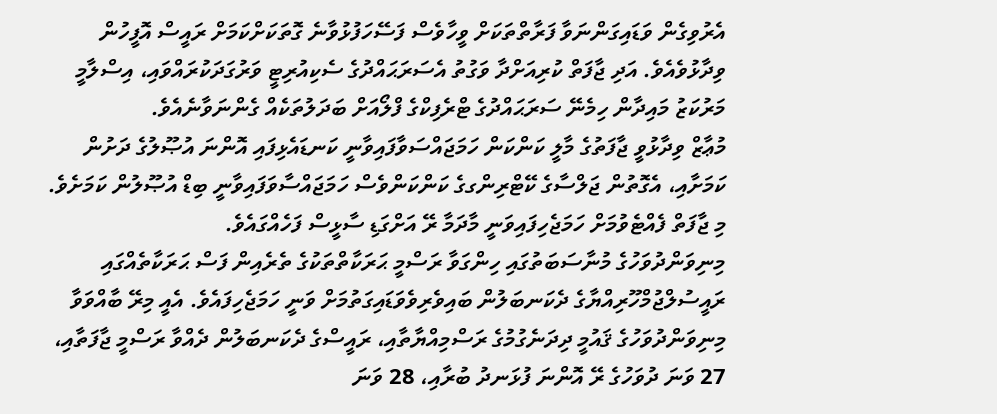އެރުވިގެން ވަޑައިގަންނަވާ ފަރާތްތަކަށް ވީހާވެސް ފަސޭހަފުޅުވާނެ ގޮތަކަށްކަމަށް ރައީސް އޮފީހުން ވިދާޅުވެއެވެ. އަދި ޖާފަތް ކުރިއަށްދާ ވަގުތު އެސަރަޙައްދުގެ ސެކިއުރިޓީ ވަރުގަދަކުރައްވައި، އިސްލާމީ މަރުކަޒު މައިދާން ހިމެނޭ ސަރަޙައްދުގެ ޓްރެފިކްގެ ފްލޯއަށް ބަދަލުތަކެއް ގެންނަވާނެއެވެ.
މުޢާޒް ވިދާޅުވީ ޖާފަތުގެ މާލީ ކަންކަން ހަމަޖައްސަވާފައިވާނީ ކަނޑައެޅިފައި އޮންނަ އުޞޫލުގެ ދަށުން ކަމަށާއި، އެގޮތުން ޖަލްސާގެ ކޭޓްރިންގގެ ކަންކަންވެސް ހަމަޖައްސާވަފައިވާނީ ބިޑް އުޞޫލުން ކަމަށެވެ. މި ޖާފަތް ފެއްޓެވުމަށް ހަމަޖެހިފައިވަނީ މާދަމާ ރޭ އަށްގަޑި ސާޅީސް ފަހެއްގައެވެ.
މިނިވަންދުވަހުގެ މުނާސަބަތުގައި ހިންގަވާ ރަސްމީ ޙަރަކާތްތަކުގެ ތެރެއިން ފަސް ޙަރަކާތެއްގައި ރައީސުލްޖުމްހޫރިއްޔާގެ ދެކަނބަލުން ބައިވެރިވެވަޑައިގަތުމަށް ވަނީ ހަމަޖެހިފައެވެ. އެއީ މިރޭ ބާއްވަވާ މިނިވަންދުވަހުގެ ޤައުމީ ދިދަނެގުމުގެ ރަސްމިއްޔާތާއި، ރައީސްގެ ދެކަނބަލުން ދެއްވާ ރަސްމީ ޖާފަތާއި، 27 ވަނަ ދުވަހުގެ ރޭ އޮންނަ ފުޅަނދު ބުރާއި، 28 ވަނަ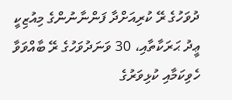ދުވަހުގެ ރޭ ކުރިއަށްދާ ފަންނާނުންގެ މިއުޒިކީ ޢީދު ޙަރަކާތާއި، 30 ވަނަދުވަހުގެ ރޭ ބާއްވަވާ ހެވިކަމާއި ކުޅިވަރުގެ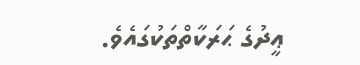ޢީދުގެ ޙަރަކާތްތަކުގައެވެ.